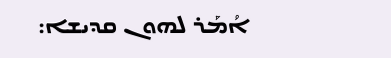ܐܳܡܰܪ ܠܗܘܢ ܩܕܝܫܐ: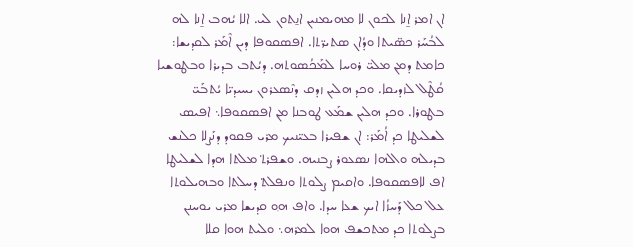ܐܢ ܐܡܪ ܐ̱ܢܐ ܠܟܘܢ ܠܐ ܡܗܝܡܢܝܢ ܐܢ̱ܬܘܢ ܠܝ. ܐܠܐ ܝܳܗܒ ܐ̱ܢܐ ܠܗ ܠܒܳܚܰܪ ܟܣ̈ܝܬܐ ܘܕܳܐܢ ܣܬܝܪ̈ܬܐ. ܐܦܣܩܘܦܐ ܕܝܢ ܐܶܡܰܪ ܠܩܕܝܫܐ: ܟܐܡܬ ܕܡ݂ܢ ܡܠܝ̈ ܪܘܚܐ ܠܡܰܟܳܣܘܬܗ. ܕܝܳܬܒ ܒܕܝܪܐ ܘܒܛܘܫܝܐ ܩܳܛܶܠ ܠܙܕܝܩܐ. ܘܟܕ ܗܠܝܢ ܙܕܩ ܕܢܶܣܥܪܘܢ ܝܚܝܕܝ̈ܐ ܝܳܬܒܰܝ̈ ܒܛܘܪܐ. ܘܟܕ ܗܠܝܢ ܫܡܰܥ ܛܘܒܢܐ ܡ݂ܢ ܐܦܣܩܘܦܐ܆ ܐܦܝܣ ܠܫܠܝܛܐ ܟܕ ܐܳܡܰܪ: ܐܢ ܫܦܝܪܐ ܒܥܝ̈ܢܝܟ ܡܪܝ ܦܩܘܕ ܕܢܰܨܠܐ ܟܠܢܫ ܒܕܝܠܗ ܘܐܠܗܐ ܢܣܥܘܪ ܨܒܢܝܗ. ܘܫܦܪܬ݀ ܡܠܬܐ ܗܕܐ ܠܫܠܝܛܐ ܐܦ ܠܐܦܣܩܘܦܐ. ܘܐܩܝܡ ܨܠܘܬܐ ܘܢܦܠܬ݀ ܕܚܠܬܐ ܘܒܗܝܠܘܬܐ ܥܠ ܟܠ ܕܰܚܙܳܐ ܐܝܟ ܫܥܐ ܚܕܐ. ܘܐܦ ܗ݂ܘ ܩܕܝܫܐ ܡܪܝ ܝܘܚܢܢ ܒܨܠܘܬܐ ܟܕ ܡܬܟܫܦ ܗܘܐ ܠܡܪܗ܆ ܘܠܝܬ ܗܘܐ ܩܠܐ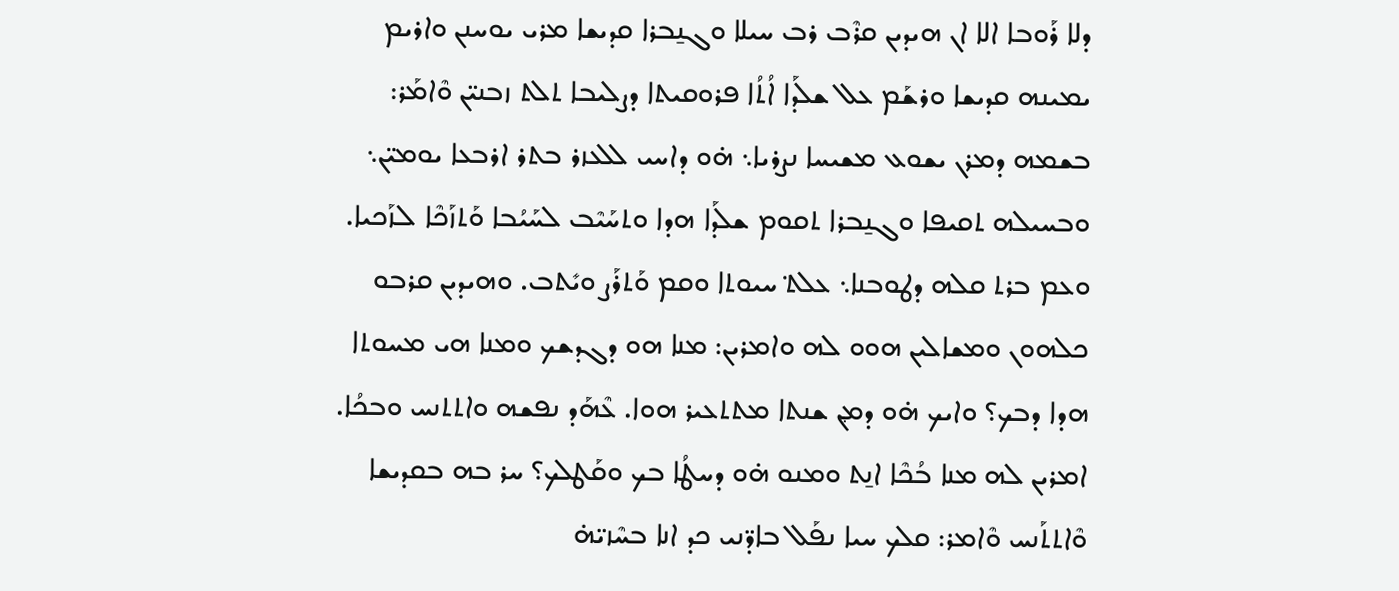ܕܠܐ ܪܰܘܒܐ ܐܠܐ ܐܢ ܗܝܕܝܢ ܩܪܶܒ ܪܒ ܚܝܠܐ ܘܓܢ̱ܒܪܐ ܩܕܝܫܐ ܡܪܝ ܝܘܚܢܢ ܘܐܪܝܡ ܝܡܝܢܗ ܩܕܝܫܐ ܘܪܫܰܡ ܥܠ ܫܠܰܕܐ ܐܳܬܳܐ ܦܪܘܩܝܬܐ ܕܨܠܝܒܐ ܬܠܬ ܙܒܢܝ̈ܢ ܘܶܐܡܰܪ: ܒܫܡܗ ܕܡܪܢ ܝܫܘܥ ܡܫܝܚܐ ܢܨܪܝܐ܆ ܗ̇ܘ ܕܐܚܝ ܠܠܥܙܪ ܒܬܪ ܐܪܒܥܐ ܝܘܡܝ̈ܢ܆ ܘܒܚܝܠܗ ܬܩܝܦܐ ܘܓܢ̱ܒܪܐ ܬܩܘܡ ܫܠܰܕܐ ܗܕܐ ܘܬܚܰܝܶܒ ܠܚܰܝܳܒܐ ܘܰܬܙܰܟܶܐ ܠܙܰܟܝܐ. ܘܥܡ ܒܪܬ ܩܠܗ ܕܛܘܒܢܐ܆ ܥܠܬ݀ ܚܝܘܬܐ ܘܩܡ ܘܰܬܪܰܨ ܘܝܺܬܒ. ܘܗܝܕܝܢ ܩܪܒܘ ܟܠܗܘܢ ܘܡܫܐܠܝܢ ܗܘܘ ܠܗ ܘܐܡܪܝܢ: ܡܢܐ ܗܘ ܕܓܕܫܟ ܘܡܢܐ ܗܝ ܡܚܘܬܐ ܗܕܐ ܕܒܟ؟ ܘܐܝܟ ܗ̇ܘ ܕܡ݂ܢ ܫܢܬܐ ܡܬܬܥܝܪ ܗܘܐ. ܥܶܗܰܕ ܢܦܫܗ ܘܐܬܬܢܚ ܘܒܟܳܐ. ܐܡܪܝܢ ܠܗ ܡܢܐ ܒܳܟܶܐ ܐܢ̱ܬ ܘܡܢܘ ܗ̇ܘ ܕܚܛܳܐ ܒܟ ܘܩܰܛܠܟ؟ ܚܪ ܒܗ ܒܩܕܝܫܐ ܘܶܐܬܬܰܢܚ ܘܶܐܡܪ: ܩܠܟ ܚܝܐ ܢܦܰܠ ܒܐܕ̈ܢܝ ܟܕ ܐܢܐ ܒܚܶܙܝ̈ܗ̇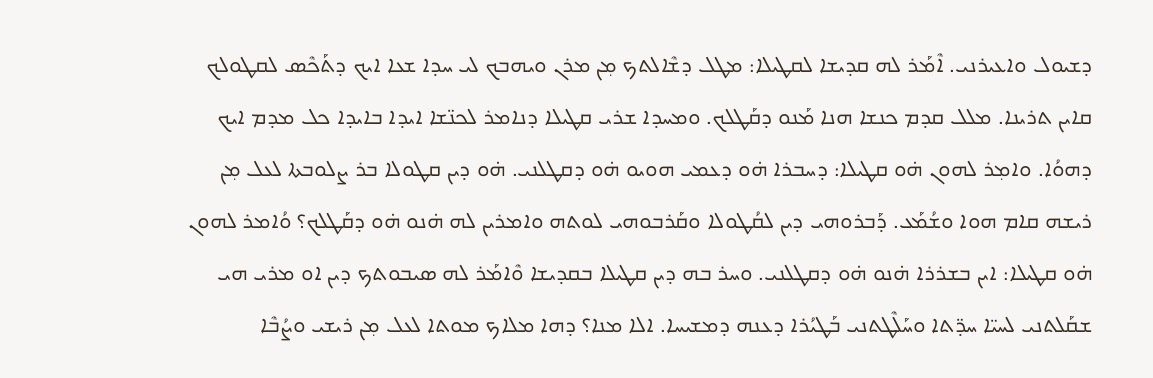ܕܫܝܘܠ ܘܐܥܝܪܢܝ. ܐܶܡܰܪ ܠܗ ܩܕܝܫܐ ܠܩܛܝܠܐ: ܡܛܠ ܕܫܶܐܠܬܟ ܡ݂ܢ ܡܪܢ ܘܝܗܒܟ ܠܝ ܚܕܐ ܫܥܐ ܐܝܟ ܕܬܰܟܶܣ ܠܩܛܘܠܟ ܩܐܝܢ ܬܪܝܢܐ. ܡܠܠ ܩܕܡ ܟܢܫܐ ܗܢܐ ܡܰܢܘ ܕܩܰܛܠܟ. ܘܡܚܕܐ ܫܪܝ ܩܛܝܠܐ ܕܢܐܡܪ ܠܟܢ̈ܫܐ ܐܝܕܐ ܒܐܝܕܐ ܟܠ ܡܕܡ ܐܝܟ ܕܗܘܳܐ. ܘܐܡ݂ܪ ܠܗܘܢ ܗ̇ܘ ܩܛܝܠܐ: ܕܚܒܪܐ ܗ̇ܘ ܕܥܡܝ ܗܘܝܘ ܗ̇ܘ ܕܩܛܠܢܝ. ܗ̇ܘ ܕܝܢ ܩܛܘܠܐ ܒܪ ܨܠܘܒܬܐ ܠܥܠ ܡ݂ܢ ܪܝܫܗ ܩܐܡ ܗܘܐ ܘܫܳܡܰܥ. ܕܰܒܪܘܗܝ ܕܝܢ ܠܩܳܛܘܠܐ ܘܩܰܪܒܘܗܝ ܠܘܬܗ ܘܐܡܪܝܢ ܠܗ ܗ̇ܢܘ ܗ̇ܘ ܕܩܰܛܠܟ؟ ܘܳܐܡܪ ܠܗܘܢ ܗ̇ܘ ܩܛܝܠܐ: ܐܝܢ ܒܫܪܪܐ ܗ̇ܢܘ ܗ̇ܘ ܕܩܛܠܢܝ. ܘܚܪ ܒܗ ܕܝܢ ܩܛܝܠܐ ܒܩܕܝܫܐ ܘܶܐܡܰܪ ܠܗ ܣܝܒܘܬܟ ܕܝܢ ܐܘ ܡܪܝ ܗܝ ܫܩܰܠܬܢܝ ܠܚܝ̈ܐ ܚܕ̈ܬܐ ܘܚܰܠܶܛܬܢܝ ܒܰܛܝܳܪܐ ܕܥܢܗ ܕܡܫܝܚܐ. ܐܠܐ ܡܢܐ؟ ܕܗܐ ܡܠܐܟ ܡܘܬܐ ܠܥܠ ܡ݂ܢ ܪܝܫܝ ܘܨܳܒܶܐ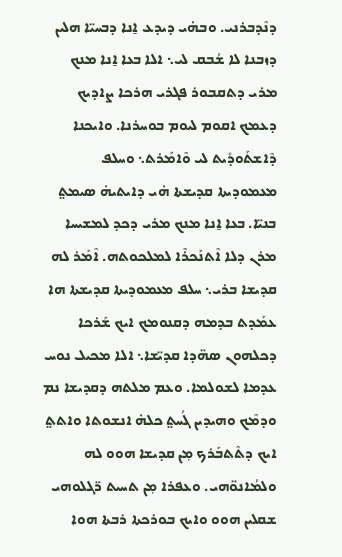ܕܢܶܕܒܪܢܝ. ܘܒܗ̇ܝ ܕܝܕܥ ܐ̱ܢܐ ܕܒܚܝ̈ܐ ܗܠܝܢ ܕܙܒܢܐ ܠܐ ܫܳܒܩ ܠܝ܆ ܐܠܐ ܒܥܐ ܐ̱ܢܐ ܡܢܟ ܡܪܝ ܕܬܩܒܘܪ ܦܓܪܝ ܗܪܟܐ ܨܐܕܝܟ ܕܥܡܟ ܐܩܘܡ ܠܝܘܡ ܒܘܚܪܢܐ. ܘܐܝܟܢܐ ܕܶܐܫܬܰܘܕܺܝܬ ܠܝ ܘܶܐܡܰܪܬ܆ ܘܚܠܦ ܡܥܡܘܕܝܬܐ ܩܕܝܫܬܐ ܗ̇ܝ ܕܐܝܬܝܗ̇ ܣܝܡܬ݀ ܒܢܝ̈ܐ. ܒܥܐ ܐ̱ܢܐ ܡܢܟ ܡܪܝ ܕܟܕ ܠܡܫܝܚܐ ܡܪܢ ܕܠܐ ܐܶܬܢܰܟܪܶܐ ܠܡܠܟܘܬܗ. ܐܶܡܰܪ ܠܗ ܩܕܝܫܐ ܒܪܝ܆ ܚܠܦ ܡܥܡܘܕܝܬܐ ܩܕܝܫܬܐ ܗܐ ܥܡܰܕܬ ܒܕܡܗ ܕܩܢܘܡܟ ܐܝܟ ܫܰܪܟܐ ܕܟܠܗܘܢ ܣܗ̈ܕܐ ܩܕܝ̈ܫܐ܆ ܐܠܐ ܡܟܝܠ ܢܘܚ ܥܕܡܐ ܠܫܘܠܡܐ. ܘܥܡ ܡܠܬܗ ܕܩܕܝܫܐ ܢܡ ܘܕܡܶܟ ܘܗܝܕܝܢ ܓܳܚܬ݀ ܟܠܗ̇ ܐܢܫܘܬܐ ܘܐܬܬ݀ ܐܝܟ ܕܬܶܬܒܰܪܟ ܡ݂ܢ ܩܕܝܫܐ ܗܘܘ ܠܗ ܘܠܡܳܐܢܘ̈ܗܝ. ܘܥܦܪܐ ܡ݂ܢ ܬܚܝܬ ܪ̈ܓܠܘܗܝ ܫܩܠܝܢ ܗܘܘ ܘܐܝܟ ܒܘܪܟܬܐ ܪܒܬܐ ܗܘܐ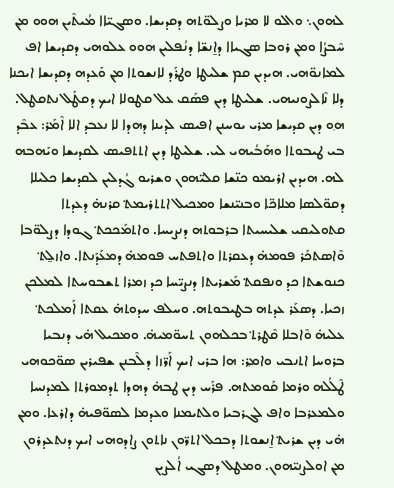ܠܗܘܢ܆ ܘܐܠܘ ܠܐ ܡܪܝܐ ܘܨܠܘ̈ܬܗ ܕܩܕܝܫܐ. ܘܣܓܝ̈ܐܐ ܡܳܝܬܶܝܢ ܗܘܘ ܡ݂ܢ ܚܶܒܨܳܐ ܘܡ݂ܢ ܪܘܒܐ ܣܓܝܐܐ ܕܐ̱ܢܫ̈ܐ ܕܢܳܦܠܝܢ ܗܘܘ ܥܠܘܗܝ ܕܩܕܝܫܐ ܐܦ ܠܡܐܢܘ̈ܗܝ. ܗܝܕܝܢ ܩܡ ܫܠܝܛܐ ܘܛܪܰܕ ܠܐܢܫܘܬܐ ܡ݂ܢ ܘܰܥܕܗ ܕܩܕܝܫܐ ܐܝܟܢܐ ܕܠܐ ܢܶܐܠܨܘܢܝܗܝ. ܫܠܝܛܐ ܕܝܢ ܦܣܰܩ ܥܠ ܩܛܘܠܐ ܐܝܟ ܕܩܛܰܠ ܢܬܩܛܠ. ܗ݂ܘ ܕܝܢ ܩܕܝܫܐ ܡܪܝ ܝܘܚܢܢ ܐܦܝܣ ܠܕܝܢܐ ܕܗܕܐ ܠܐ ܢܥܒܕ ܐܠܐ ܐܶܡܰܪ: ܥܒܶܕ ܒܝ ܛܝܒܘܬܐ ܘܗܰܒܳܝܗܝ ܠܝ. ܫܠܝܛܐ ܕܝܢ ܐܬܬܦܝܣ ܠܩܕܝܫܐ ܘܝܰܗܒܗ ܠܗ. ܗܝܕܝܢ ܐܪܝܡܘ ܟܢ̈ܫܐ ܩܠܝ̈ܗܘܢ ܘܫܪܝܘ ܓܳܕܠܝܢ ܠܩܕܝܫܐ ܟܠܝܠܐ ܕܩܘ̈ܠܣܐ ܡܠܐܟ̈ܐ ܘܒܢܝ̈ܢܫܐ ܘܡܟܝܠ ܐܬܬܪܝܡܬ݀ ܩܪܢܗ̇ ܕܥܕܬܐ ܩܬܘܠܝܩܝ ܫܠܝܚܝܬܐ ܒܪܒܘܬܗ ܕܢܨܝܚܐ. ܘܐܬܡܰܟܟܬ݀ ܓܘܕܐ ܕܨܠܘ̈ܒܐ ܘܶܐܣܬܟܰܪ ܦܘܡܗ̇ ܕܥܩܪܬܐ ܘܐܬܦܬܚ ܦܘܡܗ̇ ܕܡܥܰܕܰܢܬܐ. ܘܐܙܠ̱ܬ݀ ܟܢܘܫܬܐ ܟܕ ܘܢܦܩܬ݀ ܡܰܫܪܝܬܐ ܕܢܨܝ̈ܚܐ ܟܕ ܙܡܪܐ ܬܫܒܘܚܬܐ ܠܡܠܟܢ ܙܟܝܐ. ܕܣܥܰܪ ܥܕܬܗ ܒܛܝܒܘܬܗ. ܘܚܠܦ ܚܕܘܬܗ̇ ܥܩܬܐ ܐܰܡܠܟܬ݀ ܥܠܝܗ̇ ܘܶܐܒܠܐ ܩܶܛܪܬ݀ ܒܟܠܗܘܢ ܬܚܘ̈ܡܝܗ̇. ܘܡܟܝܠ ܗ̇ܝ ܕܢܒܝܐ ܒܪܘܚܐ ܐܬܢܒܝ ܘܐܡ݂ܪ: ܗܐ ܒܪܝ ܐܝܟ ܐܰܪ̈ܙܐ ܕܠܶܒܢܢ ܫܦܝܪܝܢ ܣܘ̈ܟܘܗܝ ܛܶܠܳܠܗ ܘܪܡܐ ܩܰܘܡܬܗ. ܦܪܰܚ ܕܝܢ ܛܒܗ̇ ܕܗܕܐ ܬܕܡܘܪܬܐ ܠܡܕܢܚܐ ܘܠܡܥܪܒܐ ܘܐܦ ܠܓܪܒܝܐ ܘܠܬܝܡܢܐ ܘܥܕܡܐ ܠܣܘ̈ܦܝܗ̇ ܕܐܪܥܐ. ܘܡ݂ܢ ܗ̇ܝ ܕܝܢ ܫܪܝܬ݀ ܐ̱ܢܫܘܬܐ ܕܒܟܠ ܐܬܪ̈ܘܢ ܢܐܬܘܢ ܨܐܕܘܗܝ ܐܝܟ ܕܢܬܥܕܪܘܢ ܡ݂ܢ ܐܘܠܨܢܝ̈ܗܘܢ. ܘܡܛܠ ܕܣܓܝ ܐܳܠܨܝܢ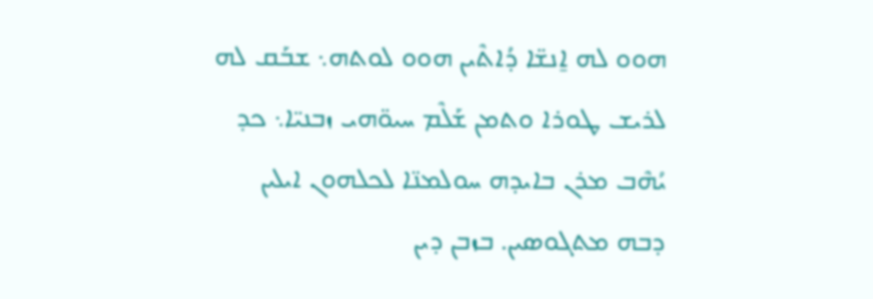ܗܘܘ ܠܗ ܐ̱ܢܫ̈ܐ ܕܳܐܬܶܝܢ ܗܘܘ ܠܘܬܗ܆ ܫܒܰܩ ܠܗ ܠܪܝܫ ܛܘܪܐ ܘܬܡܢ ܫܰܠܶܡ ܚܝܘ̈ܗܝ ܙܒܢܝ̈ܐ܆ ܟܕ ܝܳܗܶܒ ܡܪܢ ܒܐܝܕܗ ܚܘܠܡܢ̈ܐ ܠܟܠܗܘܢ ܐܝܠܝܢ ܕܒܗ ܡܬܓܘܣܝܢ. ܒܙܒܢ ܕܝܢ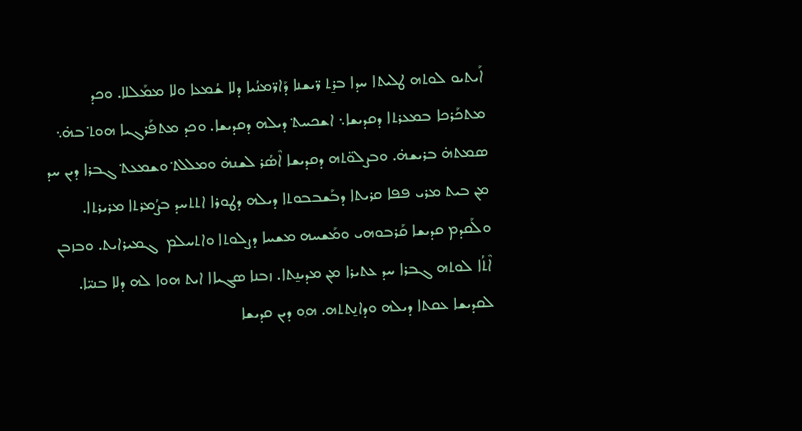ܐܰܝܬܝܘ ܠܘܬܗ ܛܠܝܬܐ ܚܕܐ ܒܪ̱ܬ ܪ̈ܝܫܢܐ ܕܰܐܪ̈ܡܢܳܝܐ ܕܠܐ ܫܳܡܥܐ ܘܠܐ ܡܡܰܠܠܐ. ܘܟܕ ܡܬܟܰܪܟܐ ܒܡܥܪܬܐ ܕܩܕܝܫܐ܆ ܐܫܟܚܬ݀ ܕܝܠܗ ܕܩܕܝܫܐ. ܘܟܕ ܡܬܦܰܪܓܝܐ ܗܘܬ݀ ܒܗ̇܆ ܣܡܬܗ̇ ܒܪܝܫܗ̇. ܘܒܨܠܘ̈ܬܗ ܕܩܕܝܫܐ ܐܶܣܳܪ ܠܫܢܗ̇ ܘܡܠܠܬ݀ ܘܫܡܥܬ݀ ܓܒܪܐ ܕܝܢ ܚܕ ܡ݂ܢ ܒܝܬ ܡܪܝ ܦܦܐ ܩܪܝܬܐ ܕܒܰܫܒܒܘܬܐ ܕܝܠܗ ܕܛܘܪܐ ܐܬܬܚܕ ܒܨܳܡܪܬܐ ܡܪܝܪܬܐ. ܘܠܰܩܕܡ ܩܕܝܫܐ ܩܰܪܒܘܗܝ ܘܡܰܫܚܗ ܡܫܚܐ ܕܨܠܘܬܐ ܘܐܬܚܠܡ  ܓܡܝܪܐܝܬ. ܘܒܙܒܢ ܐܶܬܳܐ ܠܘܬܗ ܓܒܪܐ ܚܕ ܥܬܝܪܐ ܡ݂ܢ ܡܕܝܢ̱ܬܐ. ܙܒܢܐ ܣܓܝܐܐ ܐܝܬ ܗܘܐ ܠܗ ܕܠܐ ܒܢܝ̈ܐ. ܠܩܕܝܫܐ ܥܩܬܐ ܕܝܠܗ ܘܕܐܢ̱ܬܬܗ. ܗ݂ܘ ܕܝܢ ܩܕܝܫܐ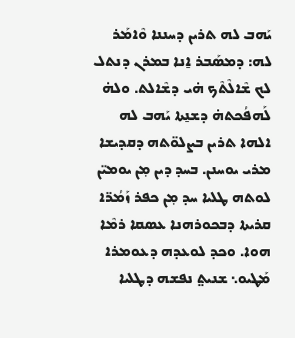ܝܰܗܒ ܠܗ ܬܪܝܢ ܕܚܢܢܐ ܘܶܐܡܰܪ ܠܗ: ܕܡܣܰܒܪ ܐ̱ܢܐ ܒܡܪܢ ܕܢܬܠ ܠܟ ܫܶܐܠܶܬܶܟ ܗ̇ܝ ܕܫܶܐܠܬ. ܘܠܗ̇ ܠܰܗܦܳܟܬܗ̇ ܕܫܢ̱ܬܐ ܝܰܗܒ ܠܗ ܐܠܗܐ ܬܪܝܢ ܒܨܠܘ̈ܬܗ ܕܩܕܝܫܐ ܡܪܝ ܝܘܚܢܢ. ܒܚܕ ܕܝܢ ܡ݂ܢ ܝܘܡܝ̈ܢ ܠܘܬܗ ܛܠܝܐ ܚܕ ܡ݂ܢ ܟܦܪ ܙܰܡܳܪ̈ܐ ܩܪܝܬܐ ܕܒܟܘܪܗܢܐ ܥܣܩܐ ܪܡܶܐ ܗܘܐ. ܘܟܕ ܠܘܥܕܗ ܕܥܘܡܪܐ ܡܰܛܝܘ܆ ܫܢܝܬ݀ ܢܦܫܗ ܕܛܠܝܐ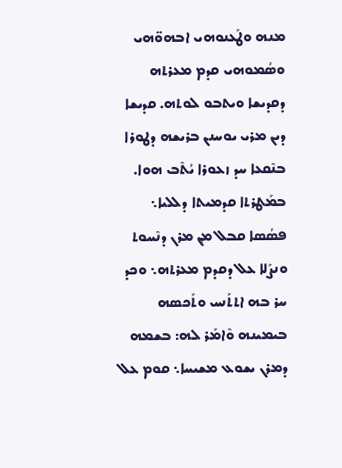ܡܢܗ ܘܛܰܥܢܘܗܝ ܐܒܗܘ̈ܗܝ ܘܣܳܡܘܗܝ ܩܕܡ ܡܥܪܬܗ ܕܩܕܝܫܐ ܘܝܬܒܘ ܠܘܬܗ. ܩܕܝܫܐ ܕܝܢ ܡܪܝ ܝܘܚܢܢ ܒܪܝܫܗ ܕܛܘܪܐ ܒܢܶܩܥܐ ܚܕ ܙܥܘܪܐ ܝܳܬܶܒ ܗܘܐ. ܒܡܰܛܪܬܐ ܩܕܡܝܬܐ ܕܠܠܝܐ܆ ܦܣܳܣܐ ܩܒܠ ܡ݂ܢ ܡܪܢ ܕܢܶܚܘܬ ܘܢܨܰܠܐ ܥܠ ܕܩܕܡ ܡܥܪܬܗ܆ ܘܟܕ ܚܪ ܒܗ ܐܬܬܰܢܚ ܘܬܰܟܣܗ ܒܝܡܝܢܗ ܘܶܐܡܰܪ ܠܗ: ܒܫܡܗ ܕܡܪܢ ܝܫܘܥ ܡܫܝܚܐ܆ ܩܘܡ ܥܠ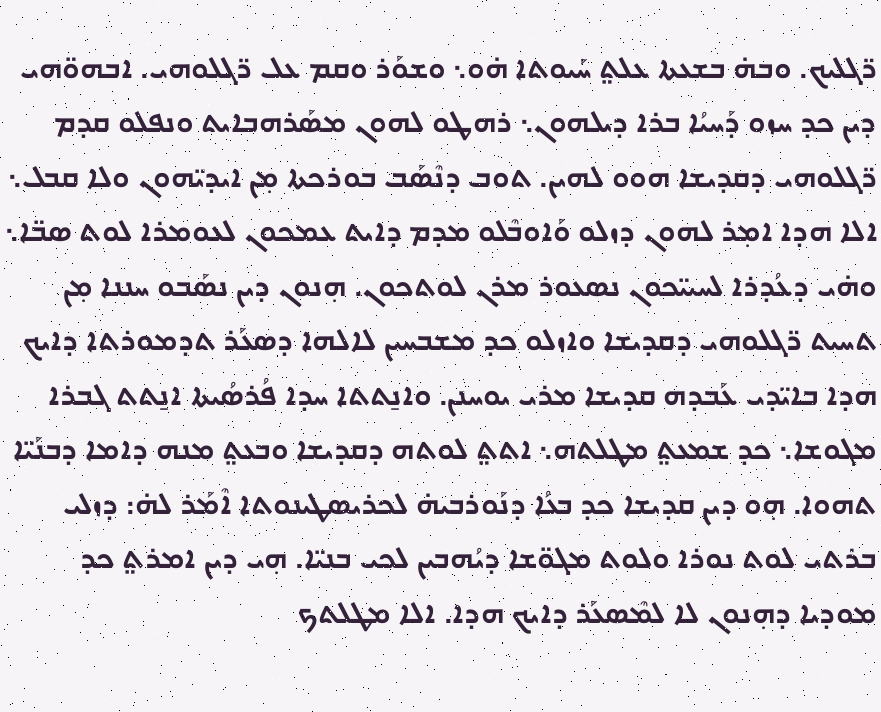ܪ̈ܓܠܝܟ. ܘܒܗ̇ ܒܫܥܬܐ ܥܠܬ݀ ܚܰܝܘܬܐ ܗ̇ܘ܆ ܘܫܘܰܪ ܘܩܡ ܥܠ ܪ̈ܓܠܘܗܝ. ܐܒܗܘ̈ܗܝ ܕܝܢ ܟܕ ܚܙܘ ܕܰܚܝܳܐ ܒܪܐ ܕܝܠܗܘܢ܆ ܪܗܛܘ ܠܗܘܢ ܡܣܰܪܗܒܐܝܬ ܘܢܦܠܘ ܩܕܡ ܪ̈ܓܠܘܗܝ ܕܩܕܝܫܐ ܗܘܘ ܠܗܝܢ. ܬܘܒ ܕܢܶܣܰܒ ܒܘܪܟܬܐ ܡ݂ܢ ܐܝܕܝ̈ܗܘܢ ܘܠܐ ܩܒܠ܆ ܐܠܐ ܗܕܐ ܐܡ݂ܪ ܠܗܘܢ ܕܙܠܘ ܘܰܐܘܒܶܠܘ ܡܕܡ ܕܐܝܬ ܥܡܟܘܢ ܠܥܘܡܪܐ ܠܘܬ ܣܒ̈ܐ܆ ܘܗ̇ܝ ܕܥܳܕܪܐ ܠܚܝܝ̈ܟܘܢ ܢܣܥܘܪ ܡܪܢ ܠܘܬܟܘܢ. ܗ݂ܢܘܢ ܕܝܢ ܢܣܰܒܘ ܚܢܢܐ ܡ݂ܢ ܬܚܝܬ ܪ̈ܓܠܘܗܝ ܕܩܕܝܫܐ ܘܐܙܠܘ ܟܕ ܡܫܒܚܝܢ ܠܐܠܗܐ ܕܣܥܰܪ ܬܕܡܘܪܬܐ ܕܐܝܟ ܗܕܐ ܒܐܝ̈ܕܝ ܥܰܒܕܗ ܩܕܝܫܐ ܡܪܝ ܝܘܚܢܢ. ܘܐܢ̱ܬܬܐ ܚܕܐ ܦܳܪܣܳܝܬܐ ܐܢ̱ܬܬ ܓܒܪܐ ܡܓܘܫܐ܆ ܟܕ ܫܡܥܬ݀ ܡܛܠܬܗ܆ ܐܬܬ݀ ܠܘܬܗ ܕܩܕܝܫܐ ܘܒܥܬ݀ ܡܢܗ ܕܐܡܐ ܕܒܢܰܝ̈ܐ ܬܗܘܐ. ܗ݂ܘ ܕܝܢ ܩܕܝܫܐ ܟܕ ܒܥܳܐ ܕܢܰܘܪܒܝܗ̇ ܠܟܪܝܣܛܝܢܘܬܐ ܐܶܡܰܪ ܠܗ̇: ܕܙܠܝ ܒܪܬܝ ܠܘܬ ܢܘܪܐ ܘܠܘܬ ܡܓܘ̈ܫܐ ܕܝܳܗܒܝܢ ܠܟܝ ܒܢܝ̈ܐ. ܗ݂ܝ ܕܝܢ ܐܡܪܬ݀ ܟܕ ܡܘܕܝܐ ܕܗ݂ܢܘܢ ܠܐ ܠܡܶܣܥܰܪ ܕܐܝܟ ܗܕܐ. ܐܠܐ ܡܛܠܬܟ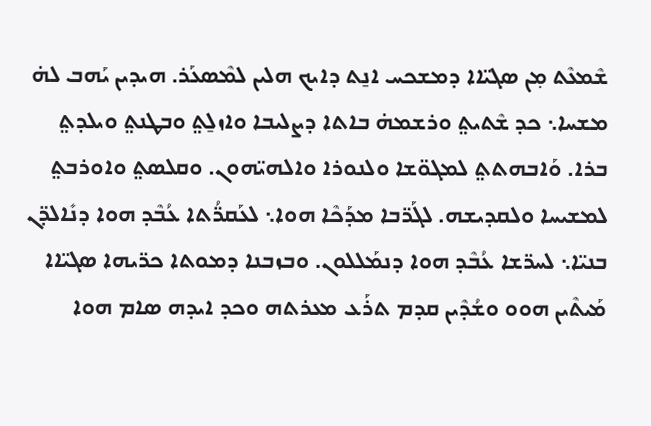ܫܶܡܥܶܬ ܡ݂ܢ ܣܓܝ̈ܐܐ ܕܡܫܟܚ ܐܢ̱ܬ ܕܐܝܟ ܗܠܝܢ ܠܡܶܣܥܰܪ. ܗܝܕܝܢ ܝܰܗܒ ܠܗ̇ ܡܫܚܐ܆ ܟܕ ܫܶܬܝܬ݀ ܘܪܫܡܗ̇ ܒܐܬܐ ܕܨܠܝܒܐ ܘܐܙܠ̱ܬ݀ ܘܒܛܢܬ݀ ܘܝܠܕܬ݀ ܒܪܐ. ܘܰܐܒܗܬܬ݀ ܠܡܓܘ̈ܫܐ ܘܠܢܘܪܐ ܘܐܠܗܝ̈ܗܘܢ. ܘܩܠܣܬ݀ ܘܐܘܪܒܬ݀ ܠܡܫܝܚܐ ܘܠܩܕܝܫܗ. ܠܓܰܪ̈ܒܐ ܡܕܰܟܶܐ ܗܘܐ܆ ܠܥܰܩܪ̈ܳܬܐ ܥܳܒܶܕ ܗܘܐ ܕܢܺܐܠܕ̈ܢ ܒܢܝ̈ܐ܆ ܠܚܪ̈ܫܐ ܥܳܒܶܕ ܗܘܐ ܕܢܡܰܠܠܘܢ. ܘܒܙܒܢܐ ܕܡܘܬܐ ܟܪ̈ܝܗܐ ܣܓܝ̈ܐܐ ܡܰܝܬܶܝܢ ܗܘܘ ܘܫܳܕܶܝܢ ܩܕܡ ܬܪܰܥ ܡܥܪܬܗ ܘܟܕ ܐܝܕܗ ܣܐܡ ܗܘܐ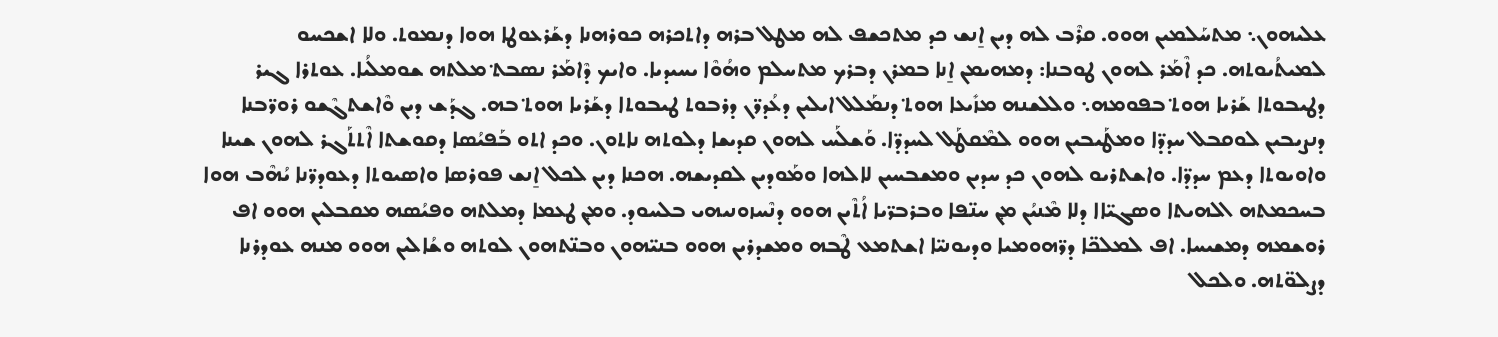ܥܠܝܗܘܢ܆ ܡܬܚܰܠܡܝܢ ܗܘܘ. ܩܪܶܒ ܠܗ ܕܝܢ ܐ̱ܢܫ ܟܕ ܡܬܟܫܦ ܠܗ ܡܛܠ ܒܪܗ ܕܐܬܟܪܗ ܟܘܪܗܢܐ ܕܫܰܪܥܘܛܐ ܗܘܐ ܕܢܡܘܬ. ܘܠܐ ܐܫܟܚܘ ܠܡܝܬܳܝܘܬܗ. ܟܕ ܐܶܡܰܪ ܠܗܘܢ ܛܘܒܢܐ: ܕܡܗܝܡܢ ܐ̱ܢܐ ܒܡܪܢ ܕܒܪܟ ܡܬܚܠܡ ܘܗܳܘܶܐ ܝܚܝܕܝܐ. ܘܐܝܟ ܕܶܐܡܰܪ ܢܣܒܬ݀ ܡܠܬܗ ܫܘܡܠܳܝܐ. ܥܘܬܪܐ ܓܝܪ ܕܛܝܒܘܬܐ ܫܰܪܝܐ ܗܘܬ݀ ܒܦܘܡܗ܆ ܘܠܠܫܢܗ ܡܙܺܝܥܐ ܗܘܬ݀ ܕܢܡܰܠܠ ܐܝܠܝܢ ܕܥܳܕܪ̈ܢ ܕܪܒܘܬ ܛܝܒܘܬܐ ܕܫܰܪܝܐ ܗܘܬ݀ ܒܗ. ܓܕܰܫ ܕܝܢ ܘܶܐܫܬܓܶܫܘ ܪܘܪ̈ܒܢܐ ܕܢܨܝܒܝܢ ܠܘܩܒܠ ܚܕܕ̈ܐ ܘܡܛܰܝܒܝܢ ܗܘܘ ܠܡܶܩܛܰܠ ܠܚܕܕ̈ܐ. ܘܰܫܠܰܚ ܠܗܘܢ ܩܕܝܫܐ ܕܠܘܬܗ ܢܐܬܘܢ. ܘܟܕ ܐܬܘ ܒܰܦܝܳܣܐ ܕܩܘܫܬܐ ܐܶܬܬܰܓܪ ܠܗܘܢ ܫܝܢܐ ܘܐܘܝܘܬܐ ܕܥܡ ܚܕܕ̈ܐ. ܘܐܫܬܪܝܘ ܠܗܘܢ ܟܕ ܚܕܝܢ ܘܡܫܒܚܝܢ ܠܐܠܗܐ ܘܡܰܘܕܝܢ ܠܩܕܝܫܗ. ܗܟܢܐ ܕܝܢ ܠܟܠ ܐ̱ܢܫ ܦܘܪܣܐ ܘܐܣܝܘܬܐ ܕܥܘܕܪ̈ܢܐ ܝܳܗܶܒ ܗܘܐ ܒܚܟܡܬܗ ܐܠܗܝܬܐ ܘܣܓܝ̈ܐܐ ܕܠܐ ܡܶܢܝܳܢ ܡ݂ܢ ܚܢ̈ܦܐ ܘܒܪܒܪ̈ܝܐ ܐܳܬܶܝܢ ܗܘܘ ܕܢܶܚܙܘܢܝܗܝ ܒܠܚܘܕ. ܘܡ݂ܢ ܛܥܡܐ ܕܡܠܬܗ ܘܦܝܳܣܗ ܡܩܒܠܝܢ ܗܘܘ ܐܦ ܪܘܫܡܗ ܕܡܫܝܚܐ. ܐܦ ܠܡܠܟ̈ܐ ܕܪ̈ܗܘܡܝܐ ܘܕܝܘܢܝ̈ܐ ܐܫܬܡܥ ܛܶܒܗ ܘܡܫܕܪܝܢ ܗܘܘ ܒܢܝ̈ܗܘܢ ܘܒܢ̈ܬܗܘܢ ܠܘܬܗ ܘܫܳܐܠܝܢ ܗܘܘ ܡܢܗ ܥܘܕܪܢܐ ܕܨܠܘ̈ܬܗ. ܘܠܟܠ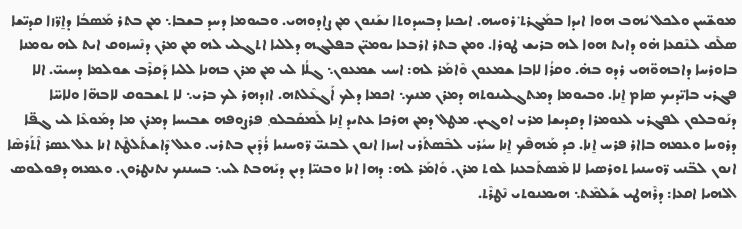ܡܘܫ̈ܚܢ ܘܠܟܠ ܝܳܗܒ ܗܘܐ ܐܝܕܐ ܒܡܰܓܪܬ݀ ܪܘܚܗ. ܐܝܟܢܐ ܕܒܚܕܘܬܐ ܢܫܰܢܘܢ ܡ݂ܢ ܨܐܕܘܗܝ. ܘܒܝܘܡܐ ܕܚܕ ܒܫܒܐ܆ ܡ݂ܢ ܒܬܪ ܡܰܣܒܳܐ ܕܐ̱ܪ̈ܙܐ ܩܕܝ̈ܫܐ ܣܠܶܩ ܠܢܶܩܥܐ ܗ̇ܘ ܕܐܝܬ ܗܘܐ ܠܗ ܒܪܝܫ ܛܘܪܐ. ܘܡ݂ܢ ܒܬܪ ܐܪܒܥܐ ܝܘܡܝ̈ܢ ܒܦܠܓܗ ܕܠܠܝܐ ܐܬܓܠܝ ܠܗ ܡ݂ܢ ܡܪܢ ܕܢܶܚܙܘܩ ܐܝܬ ܠܗ ܝܘܡܢܐ ܒܐܘܪܚܐ ܕܐܒܗܘ̈ܗܝ ܪܕܘ ܒܗ̇. ܘܩܪܳܐ ܠܐܒܐ ܫܡܥܘܢ ܘܶܐܡܰܪ ܠܗ: ܐܚܝ ܫܡܥܘܢ܆ ܓܠܳܐ ܠܝ ܡ݂ܢ ܡܪܢ ܒܗܢܐ ܠܠܝܐ ܕܰܩܪܶܒ ܫܘܠܡܐ ܕܚܝܝ̈. ܐܠܐ ܦܓܪܝ ܒܐܝ̈ܕܝܟ ܣܐܡ ܐ̱ܢܐ. ܘܒܝܘܡܐ ܕܡܬܓܠܝܢܘܬܗ ܕܡܪܢ ܡܢܟ܆ ܐܟܡܐ ܕܠܟ ܐܰܓܥܶܠܬܗ. ܐܙܕܗܪ ܠܟ ܒܪܝ܆ ܠܐ ܬܫܒܘܩ ܠܐܒܗ̈ܐ ܘܠܐܚ̈ܐ ܕܢܰܘܒܠܘܢ ܠܦܓܪܝ ܠܥܘܡܪܐ ܕܩܕܝܫܐ ܡܪܝ ܐܘܓܝܢ. ܡܛܠ ܕܡ݂ܢ ܗܪܟܐ ܥܬܝܕ ܐ̱ܢܐ ܠܰܡܩܰܒܠܘ݂  ܦܪܨܘܦܗ ܫܒܝܚܐ ܕܡܪܢ ܡܐ ܕܡܰܘܥܶܐ ܠܝ ܓܦ̈ܐ ܕܪܘܚܐ ܘܥܡܗ ܒܐܐܪ ܦܪܚ ܐ̱ܢܐ. ܟܕ ܡܰܗܦܶܟ ܐ̱ܢܐ ܚܝܳܪܝ ܠܒܶܣܬܰܪܝ ܐܚܙܐ ܐܢܘܢ ܠܒܢܝ̈ ܪ̈ܘܚܢܝܐ ܪܳܕܶܝܢ ܒܬܪܝ. ܘܥܠ ܕܶܐܫܬܰܠܛܶܬ ܐܢܐ ܥܠ ܥܣܪ ܐܶܬܰܪܣܶܐ ܐܢܘܢ ܠܒ̈ܢܝ ܪ̈ܘܚܢܝܐ ܬܘܪܣܝܐ ܠܐ ܡܶܣܬܰܒܥܢܐ ܠܘܬ ܡܪܢ. ܘܺܐܡܰܪ ܠܗ: ܕܗܐ ܐܢܐ ܘܒܢܝ̈ܐ ܕܝܢ ܕܝܰܗܒܬ ܠܝ܆ ܒܚܢܢܟ ܢܬܢܛܪܘܢ. ܘܥܡܗ ܕܦܘܠܘܣ ܐܠܗܝܐ ܐܩܥܐ: ܕܪܶܗܛܝ ܫܰܠܡܶܬ܆ ܗܝܡܢܘܬܝ ܢܶܛܪܶܬ.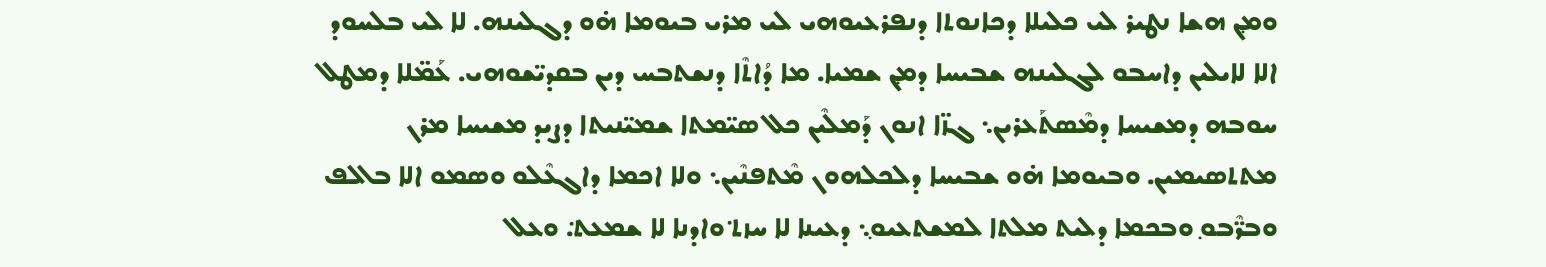ܘܡ݂ܢ ܗܫܐ ܢܛܝܪ ܠܝ ܟܠܝܠܐ ܕܟܐܢܘܬܐ ܕܢܦܪܥܝܘܗܝ ܠܝ ܡܪܝ ܒܝܘܡܐ ܗ̇ܘ ܕܓܠܝܢܗ. ܠܐ ܠܝ ܒܠܚܘܕ ܐܠܐ ܠܐܝܠܝܢ ܕܐܚܒܘ ܠܓܠܝܢܗ ܫܒܝܚܐ ܕܡ݂ܢ ܫܡܝܐ. ܡܐ ܕܳܐܬܶܐ ܕܢܫܬܒܚ ܕܝܢ ܒܩܕܝ̈ܫܘܗܝ. ܥܰܡ̈ܠܐ ܕܡܛܠ ܚܘܒܗ ܕܡܫܝܚܐ ܕܡܶܣܬܰܥܪܝܢ܆ ܓܙ̈ܐ ܐܢܘܢ ܕܰܡܠܶܝܢ ܟܠ ܣܝ̈ܡܬܐ ܫܡܝ̈ܢܝܬܐ ܕܨܝܕ ܡܫܝܚܐ ܡܪܢ ܡܬܬܣܝܡܝܢ. ܘܒܝܘܡܐ ܗ̇ܘ ܫܒܝܚܐ ܕܠܟܠܗܘܢ ܡܶܬܦܢܶܝܢ܆ ܘܠܐ ܐܟܡܐ ܕܐܓܥܶܠܘ ܘܣܡܘ ܐܠܐ ܒܐܠܦ ܘܒܪ̈ܶܒܘ݂ ܘܒܟܡܐ ܕܠܝܬ ܡܠܬܐ ܠܡܫܬܥܝܘ݂܆ ܕܥܝܢܐ ܠܐ ܚܙܬ݀ ܘܐܕܢܐ ܠܐ ܫܡܥܬ݀. ܘܥܠ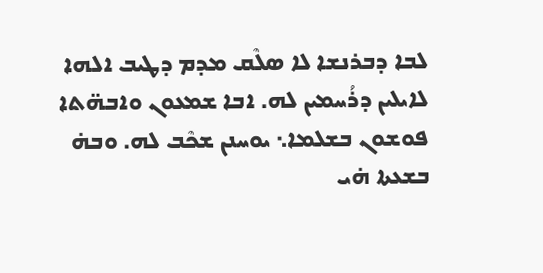ܠܒܐ ܕܒܪܢܫܐ ܠܐ ܣܠܶܩ ܡܕܡ ܕܛܝܒ ܐܠܗܐ ܠܐܝܠܝܢ ܕܪܳܚܡܝܢ ܠܗ. ܐܒܐ ܫܡܥܘܢ ܘܐܒܗ̈ܬܐ ܦܘܫܘܢ ܒܫܠܡܐ܆ ܝܘܚܢܢ ܫܟܶܒ ܠܗ. ܘܒܗ̇ ܒܫܥܬܐ ܗ̇ܝ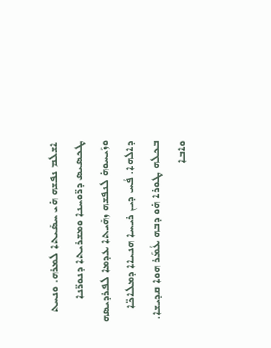ܐܫܠܡ ܢܦܫܗ ܗ̇ܝ ܚܣܺܝܬܐ ܠܡܪܗ. ܘܢܚܬ ܛܟܣܝܣ ܕܪ̈ܘܚܢܐ ܘܡܫܪܝܬܐ ܕܢܘܪ̈ܢܐ ܘܙܰܝܚܘܗ̇ ܠܢܦܫܗ ܙܗܺܝܬܐ ܥܕܡܐ ܠܦܪܕܝܣܗ ܕܐܠܗܐ. ܦܳܚ ܕܝܢ ܪܝܚܐ ܗܢܝܐܐ ܕܡܠܐܟ̈ܐ ܒܟܠܗ ܛܘܪܐ ܗ̇ܘ ܕܒܗ ܥܳܡܰܪ ܗܘܐ ܩܕܝܫܐ.  ܘܐܒܐ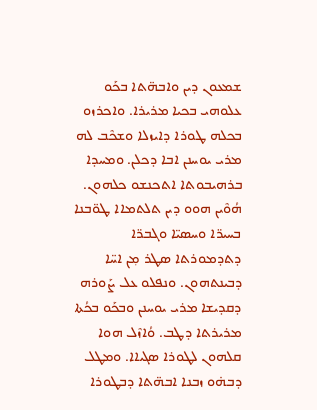ܫܡܥܘܢ ܕܝܢ ܘܐܒܗ̈ܬܐ ܒܟܰܘ ܥܠܘܗܝ ܒܟܝܐ ܡܪܝܪܐ. ܘܐܟܪܙܘ ܒܟܠܗ ܛܘܪܐ ܕܐܝܙܠܐ ܘܫܟܶܒ ܠܗ ܡܪܝ ܝܘܚܢܢ ܐܒܐ ܕܟܠܢ. ܘܡܚܕܐ ܒܪܗܝܒܘܬܐ ܐܬܟܢܫܘ ܟܠܗܘܢ. ܗܳܘܶܝܢ ܗܘܘ ܕܝܢ ܬܠܬܡܐܐ ܛܘ̈ܒܢܐ ܒܚܝܪ̈ܐ ܘܚܣܝ̈ܐ ܘܓܒܪ̈ܐ ܕܬܕܡܘܪܬܐ ܣܛܪ ܡ݂ܢ ܐܚ̈ܐ ܕܒܝܢܬܗܘܢ. ܘܢܦܠܘ ܥܠ ܨܰܘܪܗ ܕܩܕܝܫܐ ܡܪܝ ܝܘܚܢܢ ܘܒܟܰܘ ܒܟܳܬܐ ܡܪܝܪܬܐ ܕܛܒ. ܘܳܐܙܶܠ ܗܘܐ ܩܠܗܘܢ ܠܛܘܪܐ ܣܓܝܐܐ. ܘܡܛܠ ܕܒܗ̇ܘ ܙܒܢܐ ܐܒܗ̈ܬܐ ܕܒܛܘܪܐ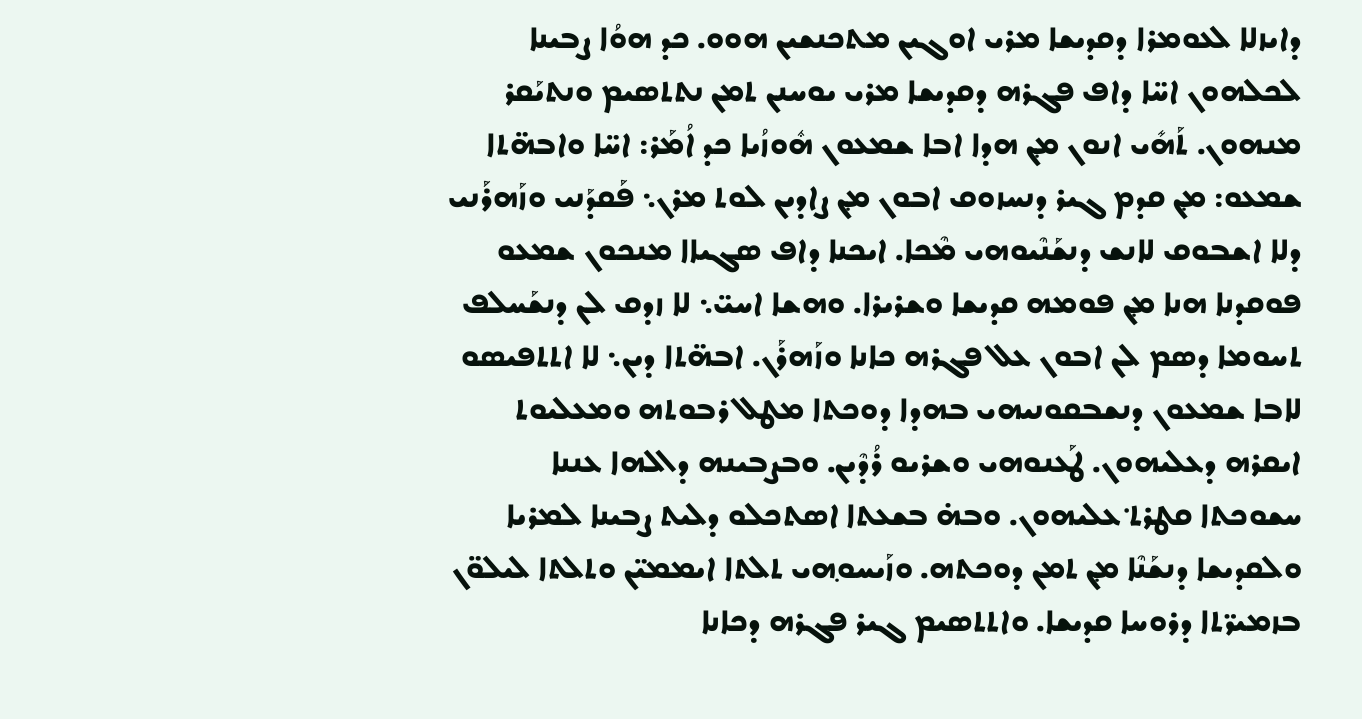ܕܐܝܙܠܐ ܠܥܘܡܪܐ ܕܩܕܝܫܐ ܡܪܝ ܐܘܓܝܢ ܡܬܟܢܫܝܢ ܗܘܘ. ܟܕ ܗܘܳܐ ܨܒܝܢܐ ܠܟܠܗܘܢ ܐܚ̈ܐ ܕܐܦ ܦܓܪܗ ܕܩܕܝܫܐ ܡܪܝ ܝܘܚܢܢ ܬܡܢ ܢܬܬܣܝܡ ܘܢܬܝܰܩܪ ܡܢܗܘܢ. ܬܰܗܺܝ ܐܢܘܢ ܡ݂ܢ ܗܕܐ ܐܒܐ ܫܡܥܘܢ ܗܽܘܙܳܝܐ ܟܕ ܐܳܡܰܪ: ܐܚ̈ܐ ܘܐܒܗ̈ܬܐ ܫܡܥܘ: ܡ݂ܢ ܩܕܡ ܓܝܪ ܕܢܚܙܘܩ ܐܒܘܢ ܡ݂ܢ ܨܐܕܝܢ ܠܘܬ ܡܪܢ܆ ܦܰܩܕܰܢܝ ܘܙܰܗܪܰܢܝ ܕܠܐ ܐܫܒܘܩ ܠܐܢܫ ܕܢܫܰܢܶܝܘܗܝ ܡܶܟܐ. ܐܝܟܢܐ ܕܐܦ ܣܓܝܐܐ ܡܢܟܘܢ ܫܡܥܘ ܦܘܩܕܢܐ ܗܢܐ ܡ݂ܢ ܦܘܡܗ ܩܕܝܫܐ ܘܫܪܝܪܐ. ܘܗܫܐ ܐܚܝ̈܆ ܠܐ ܙܕܩ ܠܢ ܕܢܫܰܚܠܦ ܬܚܘܡܐ ܕܣܡ ܠܢ ܐܒܘܢ ܥܠ ܦܓܪܗ ܟܐܢܐ ܘܙܰܗܪܰܢ. ܐܒܗ̈ܬܐ ܕܝܢ܆ ܠܐ ܐܬܬܦܝܣܘ ܠܐܒܐ ܫܡܥܘܢ ܕܢܫܒܩܘܢܝܗܝ ܒܗܕܐ ܕܘܟܬܐ ܡܛܠ ܪܒܘܬܗ ܘܡܥܠܝܘܬ ܐܝܩܪܗ ܕܥܠܝܗܘܢ. ܛܰܥܢܘܗܝ ܘܫܪܝܘ ܪܳܕܶܝܢ. ܘܒܨܒܝܢܗ ܕܐܠܗܐ ܥܢܢܐ ܚܫܘܟܬܐ ܩܛܪܬ݀ ܥܠܝܗܘܢ. ܘܒܗ̇ ܒܫܥܬܐ ܐܣܬܟܠܘ ܕܠܝܬ ܨܒܝܢܐ ܠܡܪܝܐ ܘܠܩܕܝܫܐ ܕܢܫܰܢܶܐ ܡ݂ܢ ܬܡܢ ܕܘܟܬܗ. ܘܙܰܝܚܘ݂ܗܝ ܬܠܬܐ ܐܝܡܡܝ̈ܢ ܘܬܠܬܐ ܠܝܠܘ̈ܢ ܒܙܡܝܪ̈ܬܐ ܕܪܘܚܐ ܩܕܝܫܐ. ܘܐܬܬܣܝܡ ܓܝܪ ܦܓܪܗ ܕܟܐܢܐ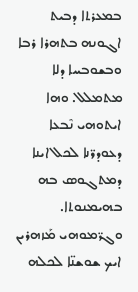ܒܡܥܪܬܐ ܕܒܝܬ ܐܓܘܢܗ ܒܬܗܪܐ ܪܒܐ ܘܒܫܘܒܚܐ ܕܠܐ ܡܬܡܠܠ. ܘܗܐ ܐܝܬܘܗܝ ܢܶܒܥܐ ܕܥܘܕܪ̈ܢܐ ܠܟܠ ܐܝܢܐ ܕܡܬܓܘܣ ܒܗ ܒܗܝܡܢܘܬܐ. ܘܓܪ̈ܡܘܗܝ ܡܰܙܗܪܝܢ ܐܝܟ ܫܘܫܢ̈ܐ ܠܟܠܗ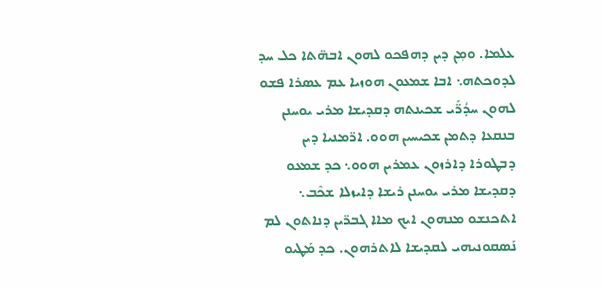ܥܠܡܐ. ܘܡ݂ܢ ܕܝܢ ܕܗܦܟܘ ܠܗܘܢ ܐܒܗ̈ܬܐ ܟܠ ܚܕ ܠܕܘܟܬܗ܆ ܐܒܐ ܫܡܥܘܢ ܗܘܙܝܐ ܥܡ ܥܣܪܐ ܦܫܘ ܠܗܘܢ ܚܕܳܪ̈ܰܝ ܫܟܝܢܬܗ ܕܩܕܝܫܐ ܡܪܝ ܝܘܚܢܢ ܒܢܩܥܐ ܕܬܡܢ ܫܟܝܚܝܢ ܗܘܘ. ܐܪ̈ܡܢܝܐ ܕܝܢ ܕܒܛܘܪܐ ܕܐܪܙܘܢ ܥܡܪܝܢ ܗܘܘ܆ ܟܕ ܫܡܥܘ ܕܩܕܝܫܐ ܡܪܝ ܝܘܚܢܢ ܪܝܫܐ ܕܐܝܙܠܐ ܫܟܶܒ܆ ܐܬܟܢܫܘ ܡܢܗܘܢ ܐܝܟ ܡܐܐ ܓܒܪ̈ܝܢ ܕܢܐܬܘܢ ܠܡ ܢܰܣܩܘܢܝܗܝ ܠܩܕܝܫܐ ܠܐܬܪܗܘܢ. ܟܕ ܡܰܛܝܘ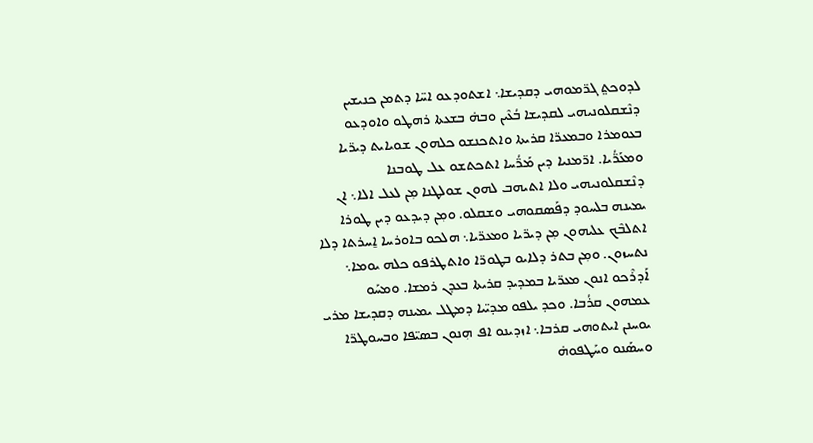ܠܕܘܟܬ݀ ܓܪ̈ܡܘܗܝ ܕܩܕܝܫܐ܆ ܐܫܬܘܕܥܘ ܐܚ̈ܐ ܕܬܡܢ ܟܢܝܫܝܢ ܕܢܶܫܩܠܘܢܝܗܝ ܠܩܕܝܫܐ ܒܳܥܶܝܢ ܘܒܗ̇ ܒܫܥܬܐ ܪܗܛܘ ܘܐܘܕܥܘ ܒܥܘܡܪܐ ܘܒܡܥܪ̈ܐ ܩܪܝܬܐ ܘܐܬܟܢܫܘ ܟܠܗܘܢ ܫܘܝܐܝܬ ܕܝܪ̈ܝܐ ܘܡܥܰܪ̈ܳܝܐ. ܐܪ̈ܡܢܝܐ ܕܝܢ ܡܰܪ̈ܳܚܐ ܐܬܟܬܫܘ ܥܠ ܛܘܒܢܐ ܕܢܶܫܩܠܘܢܝܗܝ ܘܠܐ ܐܬܝܗܒ ܠܗܘܢ ܫܘܠܛܢܐ ܡ݂ܢ ܠܥܠ ܐܠܐ܆ ܐܢ  ܝܡܝܢܗ ܒܠܚܘܕ ܕܦܰܣܩܘܗܝ ܘܫܩܠܘ. ܘܡ݂ܢ ܕܝܕܥܘ ܕܝܢ ܛܘܪܐ ܐܬܠܒܶܟ ܥܠܝܗܘܢ ܡ݂ܢ ܕܝܪ̈ܝܐ ܘܡܥܪ̈ܝܐ܆ ܗܠܟܘ ܒܐܘܪܚܐ ܐ̱ܚܪܬܐ ܕܠܐ ܢܬܚܙܘܢ. ܘܡ݂ܢ ܒܬܪ ܕܠܐܝܘ ܒܛܘܪ̈ܐ ܘܐܬܛܪܦܘ ܟܠܗ ܝܘܡܐ܆ ܐܰܕܪܶܟܘ ܐܢܘܢ ܡܥܪ̈ܝܐ ܒܡܕܝܕ ܩܪܝܬܐ ܒܥܕܢ ܪܡܫܐ. ܘܡܚܰܘ ܥܡܗܘܢ ܩܪܳܒܐ. ܘܟܕ ܝܠܦܘ ܡܕܝ̈ܝܐ ܕܡܛܠ ܝܡܝܢܗ ܕܩܕܝܫܐ ܡܪܝ ܝܘܚܢܢ ܐܝܬܘܗܝ ܩܪܒܐ܆ ܐܙܕܝܢܘ ܐܦ ܗ݂ܢܘܢ ܒܣܝ̈ܦܐ ܘܒܚܘܛܪ̈ܐ ܘܚܣܰܢܘ ܘܚܰܛܦܘܗ̇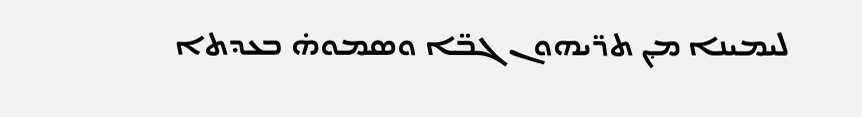ܠܝܡܝܢܐ ܡ݂ܢ ܬܪ̈ܝܗܘܢ ܓܒ̈ܐ ܘܣܡܘܗ̇ ܒܥܕܬܐ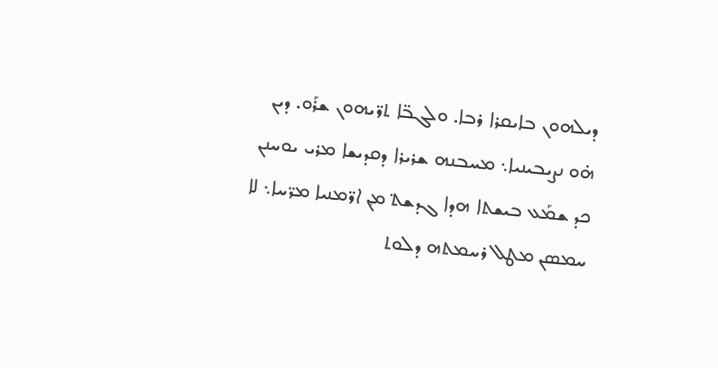ܕܝܠܗܘܢ ܒܐܝܩܪܐ ܪܒܐ. ܘܠܓܒ̈ܐ ܬܪ̈ܝܗܘܢ ܫܪܰܘ. ܕܝܢ ܗ̇ܘ ܢܨܝܒܝܢܝܐ܆ ܡܚܒܢܗ ܫܪܝܪܐ ܕܩܕܝܫܐ ܡܪܝ ܝܘܚܢܢ ܟܕ ܫܡܰܥ ܒܝܫܬܐ ܗܕܐ ܓܕܫܬ݀ ܡ݂ܢ ܐܪ̈ܡܢܝܐ ܡܪ̈ܚܐ܆ ܠܐ ܚܡܣܢ ܡܛܠ ܪܚܡܬܗ ܕܠܘܬ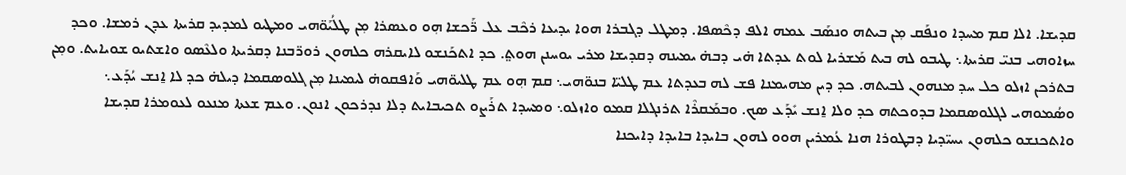ܩܕܝܫܐ. ܐܠܐ ܩܡ ܡܚܕܐ ܘܢܦܰܩ ܡ݂ܢ ܒܝܬܗ ܘܢܣܰܒ ܥܡܗ ܐܠܦ ܕܟܶܣܦܐ. ܕܡܛܠ ܕܓܒܪܐ ܗܘܐ ܝܕܝܥܐ ܪܟܶܒ ܥܠ ܪ̈ܰܟܫܐ ܗ݂ܘ ܘܥܣܪܐ ܡ݂ܢ ܛܠܳܝܰܘ̈ܗܝ ܘܡܛܝܘ ܠܡܕܝܕ ܩܪܝܬܐ ܥܕܢ ܪܡܫܐ. ܘܟܕ ܚܙܐܘܗܝ ܒܢܝ̈ ܩܪܝܬܐ܆ ܛܝܒܘ ܠܗ ܒܝܬ ܡܰܫܪܝܐ ܠܘܬ ܥܕܬܐ ܗ̇ܝ ܕܒܗ̇ ܝܡܝܢܗ ܕܩܕܝܫܐ ܡܪܝ ܝܘܚܢܢ ܗܘܬ݀. ܟܕ ܐܬܟܰܢܫܘ ܠܐܝܩܪܗ ܟܠܗܘܢ ܪܘܪ̈ܒܢܐ ܕܩܪܝܬܐ ܘܠܥܶܣܘ ܘܐܫܬܝܘ ܫܘܝܐܝܬ. ܘܡ݂ܢ ܒܬܪܟܢ ܐܙܠܘ ܟܠ ܚܕ ܡܢܗܘܢ ܠܒܝܬܗ. ܟܕ ܕܝܢ ܡܗܝܡܢܐ ܦܫ ܠܗ ܒܥܕܬܐ ܥܡ ܛܠܝ̈ܐ ܒܢܘ̈ܗܝ܆ ܩܡ ܗ݂ܘ ܥܡ ܛܠܝܘ̈ܗܝ ܘܰܐܦܩܘܗ̇ ܠܝܡܝܢܐ ܡ݂ܢ ܓܠܘܣܩܡܐ ܕܝܠܗ̇ ܟܕ ܠܐ ܐ̱ܢܫ ܝܳܕܰܥ܆ ܘܣܳܡܘܗܝ ܠܓܠܘܣܩܡܐ ܒܕܘܟܬܗ ܟܕ ܘܠܐ ܐ̱ܢܫ ܝܺܕܰܥ ܣܟ. ܘܒܡܰܩܪܶܐ ܬܪܢܓܠܐ ܩܡܘ ܘܐܙܠܘ܆ ܘܡܚܕܐ ܬܪܰܨܘ ܬܟܝܒܐܝܬ ܕܠܐ ܢܕܪܟܘܢ ܐܢܘܢ. ܘܥܡ ܫܥܬܐ ܡܢܥܘ ܠܥܘܡܪܐ ܩܕܝܫܐ ܘܐܬܟܢܫܘ ܟܠܗܘܢ ܝܚܝ̈ܕܝܐ ܕܒܛܘܪܐ ܗܢܐ ܥܳܡܪܝܢ ܗܘܘ ܠܗܘܢ ܒܐܝܕܐ ܒܐܝܕܐ ܕܐܝܟܢܐ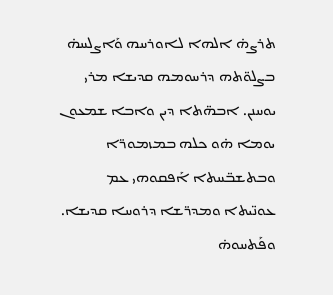ܬܪܨܗ̇ ܐܠܗܐ ܠܐܘܪܚܗ ܘܰܐܨܠܚܗ̇ ܒܨܠܘ̈ܬܗ ܕܪܚܘܡܗ ܩܕܝܫܐ ܡܪܝ ܝܘܚܢܢ. ܐܒܗ̈ܬܐ ܕܝܢ ܘܐܒܐ ܫܡܥܘܢ ܝܘܡܐ ܗ̇ܘ ܟܠܗ ܒܡܙܡܘܪ̈ܐ ܘܒܬܫܒ̈ܚܬܐ ܐܰܦܩܘܗܝ ܥܡ ܥܘܢ̈ܝܬܐ ܘܡܕܪ̈ܫܐ ܕܪܘܚܐ ܩܕܝܫܐ. ܘܦܰܬܚܘܗ̇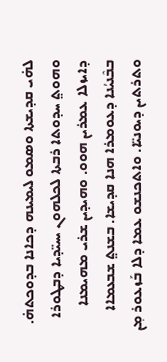ܠܗ̇ܝ ܩܕܝܫܬܐ ܘܣܡܘ ܠܝܡܝܢܗ ܕܟܐܢܐ ܒܕܘܟܬܗ̇. ܘܗܘܬ݀ ܚܕܘܬܐ ܪܒܬܐ ܠܟܠܗܘܢ ܝܚܝ̈ܕܝܐ ܕܒܛܘܪܐ ܕܐܝܙܠܐ ܥܡܪܝܢ ܗܘܘ. ܘܗܝܕܝܢ ܫܪܝ ܡܗܝܡܢܐ ܒܒܶܢܝܳܢܐ ܕܥܘܡܪܐ ܗܢܐ ܩܕܝܫܐ. ܒܫܢܬ݀ ܫܒܥܡܐܐ ܘܬܪܬܝܢ ܕܝܘܢܝ̈ܐ. ܘܐܬܟܢܫܘ ܥܡܐ ܕܠܐ ܒܰܙܥܘܪ ܡ݂ܢ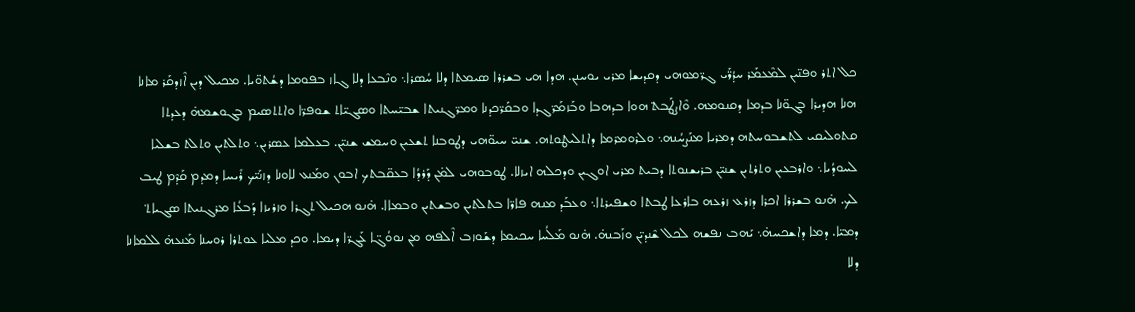ܟܠ ܐܬܪ ܘܦܢ̈ܝܢ ܠܡܶܥܡܰܪ ܚܕܳܪ̈ܰܝ ܓܪ̈ܡܘܗܝ ܕܩܕܝܫܐ ܡܪܝ ܝܘܚܢܢ. ܗܕܐ ܗܝ ܒܫܪܪܐ ܣܝܡܬܐ ܕܠܐ ܚܳܣܪܐ܆ ܘܢܶܒܥܐ ܕܠܐ ܓܐܙ ܒܦܘܡܐ ܕܫܳܬܘ̈ܝܐ. ܡܟܝܠ ܕܝܢ ܐܶܙܕܩܰܪ ܡܐܢܐ ܗܢܐ ܗܕܝܪܐ ܒܓܘ̈ܢܐ ܒܕܡܐ ܕܩܢܘܡܗ. ܘܶܐܨܛܰܒܬ݀ ܗܘܐ ܒܕܗܒܐ ܘܒܰܙܡܰܪ̈ܓܕܐ ܘܒܩܰܪ̈ܟܕܢܐ ܘܡܪ̈ܓܢܝܬܐ ܫܒܝ̈ܚܬܐ ܘܣܓܝ̈ܐܬ ܫܘܦܪ̈ܐ ܘܐܬܬܣܝܡ ܒܓܘܫܡܗ̇ ܕܥܕܬܐ ܩܬܘܠܝܩܝ ܠܬܫܒܘܚܬܗ ܕܡܪܝܐ ܡܢܰܨܚܳܢܗ܆ ܘܠܪܘܡܪܡܐ ܕܐܬܠܝܛܘܬܗ. ܫܢܝ̈ ܚܝܘ̈ܗܝ ܕܛܘܒܢܐ ܬܫܥܝܢ ܘܚܡܫ ܫܢܝ̈ܢ. ܒܥܠܡܐ ܥܣܪܝܢ܆ ܘܬܠܬܝܢ ܘܬܠܬ ܒܫܠܝܐ ܠܚܘܕܳܝܐ܆ ܘܐܪܒܥܝܢ ܘܬܪܬܝܢ ܫܢܝ̈ܢ ܒܪܝܫܢܘܬܐ ܕܒܝܬ ܡܪܝ ܐܘܓܝܢ ܘܕܟܠܗ ܐܝܙܠܐ. ܛܘܒܘܗܝ ܠܡ̇ܢ ܕܰܪܕܳܐ ܒܥܩ̈ܒܬܟ ܐܒܘܢ ܘܡܰܢܥ ܠܐܘܢܐ ܕܙܢܰܝ̈ܟ ܪܺܝܚܐ ܕܡܕܡ ܩܰܕܶܡ ܛܝܒ ܠܟ. ܗ̇ܢܘ ܒܫܪܪܐ ܐܟܪܐ ܕܙܪܥ ܙܪܥܗ ܒܐܪܥܐ ܛܒܬܐ ܘܫܦܝܪܬܐ܆ ܘܥܒܰܕ ܡܢܗ ܦܐܪ̈ܐ ܒܬܠܬܝܢ ܘܒܫܬܝܢ ܘܒܡܐܐ. ܗ̇ܢܘ ܗܟܝܠ ܬܓܪܐ ܘܙܪܝܙܐ ܕܰܒܥܳܐ ܡܪܓܢܝܬܐ ܣܓܝܐܬ݀ ܕܡܝ̈ܐ. ܕܡܐ ܕܐܫܟܚܗ̇܆ ܝܰܗܒ ܢܦܫܗ ܠܟܠ ܫܶܢܕܝ̈ܢ ܘܙܰܒܢܗ̇. ܗ̇ܢܘ ܡܰܠܳܚܐ ܚܟܝܡܐ ܕܫܰܘܙܒ ܐܶܠܦܗ ܡ݂ܢ ܢܘܘܳܓ̈ܐ ܥܰܓܪ̈ܐ ܕܝܡܐ. ܘܟܕ ܡܠܝܐ ܥܘܬܪܐ ܪܘܚܢܐ ܡܰܢܥܗ̇ ܠܠܡܐܢܐ ܕܠܐ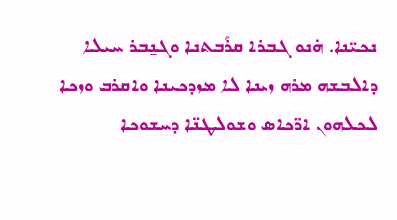ܢܟܝ̈ܢܐ. ܗ̇ܢܘ ܓܒܪܐ ܩܪܰܒܬܢܐ ܘܓܢ̱ܒܪ ܚܝܠܐ ܕܐܠܒܫܗ ܡܪܗ ܙܝܢܐ ܠܐ ܡܙܕܟܝܢܐ ܘܐܩܪܒ ܘܙܟܐ ܠܟܠܗܘܢ ܐܪ̈ܟܐܣ ܘܫܘܠܛܢ̈ܐ ܕܚܫܘܟܐ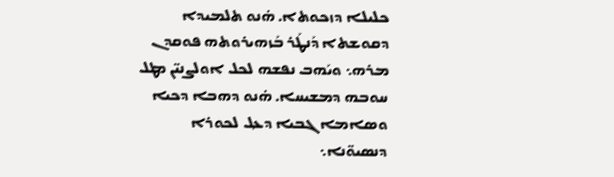ܟܠܝܠܐ ܕܙܟܘܬܐ. ܗ̇ܢܘ ܬܠܡܝܕܐ ܕܩܘܫܬܐ ܕܰܢܛܰܪ ܒܰܙܗܝܪܘܬܗ ܦܘܩܕܢ ܡܪܗ܆ ܘܝܰܗܒ ܢܦܫܗ ܠܟܠ ܐܘܠܨܢܝ̈ܢ ܡܛܠ ܚܘܒܗ ܕܡܫܝܚܐ. ܗ̇ܢܘ ܕܗܒܐ ܕܟܝܐ ܘܣܐܡܐ ܓܒܝܐ ܕܥ݂ܠ ܠܟܘܪܐ ܕܢܣܝܘ̈ܢܐ܆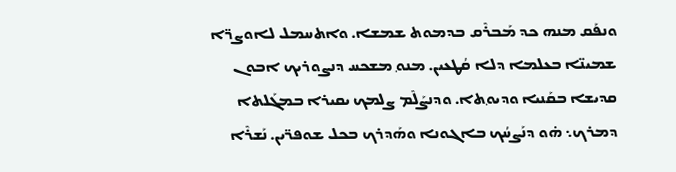ܘܢܦܰܩ ܡܢܗ ܟܕ ܡܰܒܪܶܩ ܒܕܡܘܬ ܫܡܫܐ. ܘܐܬܚܡܠ ܠܐܘܨܪ̈ܐ ܫܡܝܢ̈ܐ ܒܥܠܡܐ ܕܠܐ ܩܳܛܥܝܢ. ܡܢܘ݂ ܡܫܟܚ ܕܢܨܘܪܝܟ ܐܒܘܢ ܩܕܝܫܐ ܒܩܰܢܝܐ ܘܕܝܘ݂ܬܐ. ܘܕܢܨܰܠܶܡ ܨܠܡܟ ܝܩܝܪܐ ܒܡܓܰܠܬܐ ܕܡܪܟ܆ ܗ̇ܘ ܕܢܰܨܚܳܟ ܒܐܓܘܢܐ ܘܗܰܕܪܟ ܒܟܠ ܫܘܦܪ̈ܝܢ. ܢܰܫܪܶܐ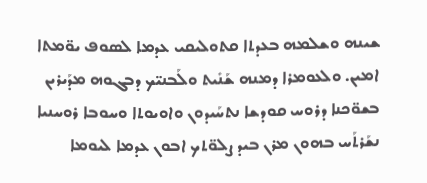ܫܝܢܗ ܘܫܠܡܗ ܒܥܕܬܐ ܩܬܘܠܝܩܝ ܥܕܡܐ ܠܣܘܦ ܝܘ̈ܡܬܐ ܐܡܝܢ. ܘܠܥܘܡܪܐ ܕܡܢܗ ܫܰܢܺܝܬ ܘܠܰܒܢܝ̈ܟ ܕܒܓܘܗ ܡܕܰܝܪܝܢ ܒܫܘ̈ܟܢܐ ܕܪܘܚ ܩܘܕܫܐ ܢܬܚܰܝܕܘܢ ܘܐܘܝܘܬܐ ܘܚܘܒܐ ܪܘܚܢܝܐ ܢܫܰܪܬܰܚ ܒܗܘܢ ܡܪܢ ܒܝܕ ܨܠܘ̈ܬܟ ܐܒܘܢ ܥܕܡܐ ܠܝܘܡܐ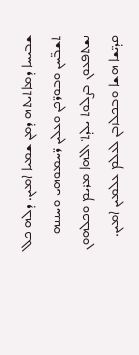ܫܒܝܚܐ ܕܡܐܬܝܬܗ ܕܡ݂ܢ ܫܡܝܐ ܐܡܝܢ. ܕܠܗ ܟܠ ܬܫܒ̈ܚܢ ܘܒܘܪ̈ܟܢ ܘܥܠܝܢ ܪ̈ܚܡܘܗܝ ܘܚܢܢܗ ܢܫܬܦܥܘܢ ܒܨܠܘܬ ܝܠܕܬ݀ ܐܠܗܐ ܡܪܝܡ ܘܟܠܗܘܢ ܩܕܝ̈ܫܐ ܗܫܐ ܘܒܟܠܙܒܢ ܠܥܠܡ ܥܠܡܝܢ ܐܡܝܢ.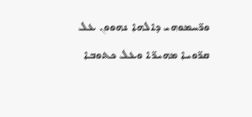ܘܪ̈ܚܡܘܗܝ ܕܐܠܗܐ ܢܗܘܘܢ ܥܠ ܩܪ̈ܘܝܐ ܡܗܝܪ̈ܐ ܘܥܠ ܟܬܘܒܐ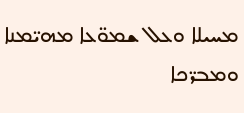ܡܚܝܠܐ ܘܥܠ ܫܡܘ̈ܥܐ ܡܗܝ̈ܡܢܐ ܘܡܒܪ̈ܟܐ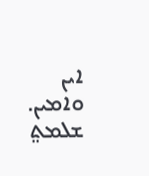ܐܝܢ ܘܐܡܝܢ.
ܫܠܡܬ݀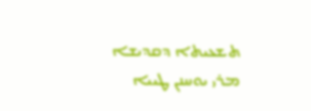ܬܫܥܝܬܐ ܕܩܕܝܫܐ ܡܪܝ ܝܘܚܢܢ ܛܝܝܐ